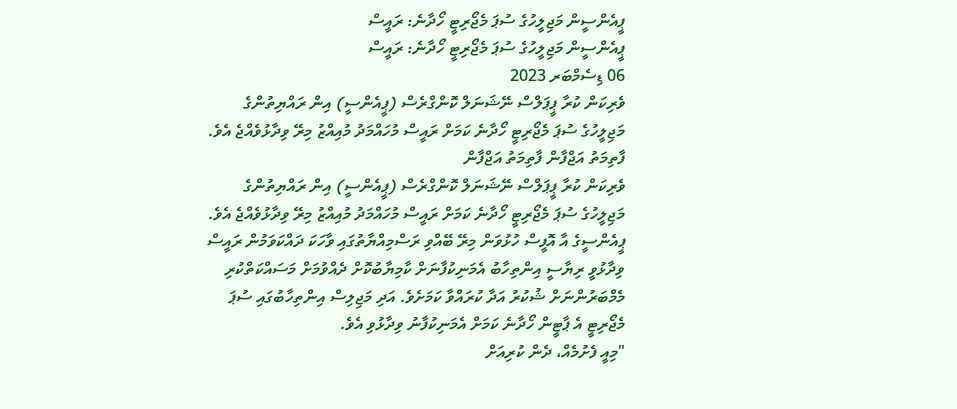ޕީއެންސީން މަޖިލީހުގެ ސުޕަ މެޖޯރިޓީ ހޯދާނެ: ރައީސް
ޕީއެންސީން މަޖިލީހުގެ ސުޕަ މެޖޯރިޓީ ހޯދާނެ: ރައީސް
06 ޑިސެމްބަރ 2023
ވެރިކަން ކުރާ ޕީޕަލްސް ނޭޝަނަލް ކޮންގްރެސް (ޕީއެންސީ) އިން ރައްޔިތުންގެ މަޖިލީހުގެ ސުޕަ މެޖޯރިޓީ ހޯދާނެ ކަމަށް ރައީސް މުހައްމަދު މުއިއްޒު މިރޭ ވިދާޅުވެއްޖެ އެވެ.
ފާތިމަތު އަޖްފާން ފާތިމަތު އަޖްފާން
ވެރިކަން ކުރާ ޕީޕަލްސް ނޭޝަނަލް ކޮންގްރެސް (ޕީއެންސީ) އިން ރައްޔިތުންގެ މަޖިލީހުގެ ސުޕަ މެޖޯރިޓީ ހޯދާނެ ކަމަށް ރައީސް މުހައްމަދު މުއިއްޒު މިރޭ ވިދާޅުވެއްޖެ އެވެ.
ޕީއެންސީގެ އާ އޮފީސް ހުޅުވަން މިރޭ ބޭއްވި ރަސްމިއްޔާތުގައި ވާހަކަ ދައްކަވަމުން ރައީސް ވިދާޅުވީ ރިޔާސީ އިންތިހާބު އެމަނިކުފާނަށް ކާމިޔާބުކޮށް ދެއްވުމަށް މަސައްކަތްކުރި މެމްބަރުންނަށް ޝުކުރު އަދާ ކުރައްވާ ކަމަށެވެ. އަދި މަޖިލިސް އިންތިހާބުގައި ސުޕަ މެޖޯރިޓީ އެ ޕާޓީން ހޯދާނެ ކަމަށް އެމަނިކުފާނު ވިދާޅުވި އެވެ.
"މިއީ ފެށުމެއް، ދެން ކުރިއަށް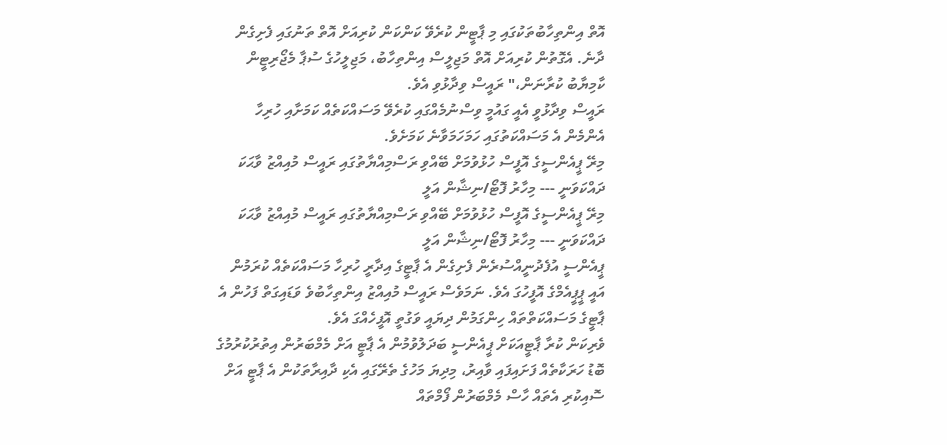އޮތް އިންތިހާބުތަކުގައި މި ޕާޓީން ކުރެވޭ ކަންކަން ކުރިއަށް އޮތް ތަނުގައި ފެށިގެން ދާނެ. އެގޮތުން ކުރިއަށް އޮތް މަޖިލީސް އިންތިހާބު، މަޖިލީހުގެ ސުޕާ މެޖޯރިޓީން ކާމިޔާބު ކުރާނަން،" ރައީސް ވިދާޅުވި އެވެ.
ރައީސް ވިދާޅުވީ އެއީ ގައުމީ ވިސްނުމެއްގައި ކުރެވޭ މަސައްކަތެއް ކަމަށާއި ހުރިހާ އެންމެން އެ މަސައްކަތުގައި ހަމަހަމަވާނެ ކަމަށެވެ.
މިރޭ ޕީއެންސީގެ އޮފީސް ހުޅުވުމަށް ބޭއްވި ރަސްމިއްޔާތުގައި ރައީސް މުއިއްޒު ވާޙަކަ ދައްކަވަނީ --- މިހާރު ފޮޓޯ/ނިޝާން އަލީ
މިރޭ ޕީއެންސީގެ އޮފީސް ހުޅުވުމަށް ބޭއްވި ރަސްމިއްޔާތުގައި ރައީސް މުއިއްޒު ވާޙަކަ ދައްކަވަނީ --- މިހާރު ފޮޓޯ/ނިޝާން އަލީ
ޕީއެންސީ އުފެދުނީއްސުރެން ފެށިގެން އެ ޕާޓީގެ އިދާރީ ހުރިހާ މަސައްކަތެއް ކުރަމުން އައީ ޕީޕީއެމްގެ އޮފީހުގަ އެވެ. ނަމަވެސް ރައީސް މުއިއްޒު އިންތިހާބުވެ ވަޑައިގަތް ފަހުން އެ ޕާޓީގެ މަސައްކަތްތައް ހިންގަމުން ދިޔައީ ވަގުތީ އޮފީހެއްގަ އެވެ.
ވެރިކަން ކުރާ ޕާޓީއަކަށް ޕީއެންސީ ބަދަލުވުމުން އެ ޕާޓީ އަށް މެމްބަރުން އިތުރުކުރުމުގެ ބޮޑު ހަރަކާތެއް ފަށައިފައި ވާއިރު، މިދިޔަ މަހުގެ ތެރޭގައި އެކި ދާއިރާތަކުން އެ ޕާޓީ އަށް ސޮއިކުރި އެތައް ހާސް މެމްބަރުން ފޯމްތައް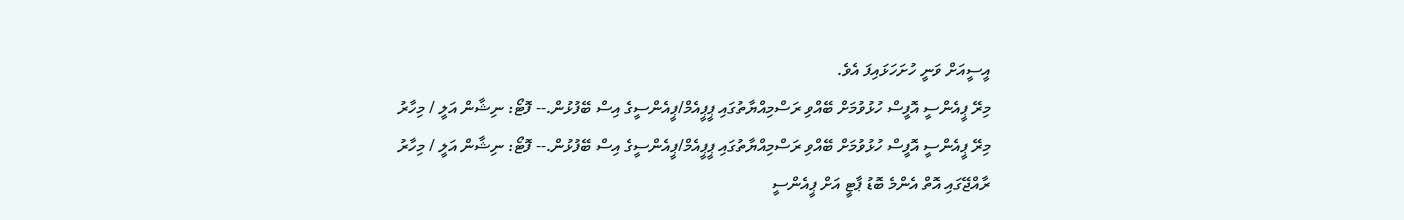އީސީއަށް ވަނީ ހުށަހަޅައިފަ އެވެ.
މިރޭ ޕީއެންސީ އޮފީސް ހުޅުވުމަށް ބޭއްވި ރަސްމިއްޔާތުގައި ޕީޕީއެމް/ޕީއެންސީގެ އިސް ބޭފުޅުން.-- ފޮޓޯ: ނިޝާން އަލީ / މިހާރު
މިރޭ ޕީއެންސީ އޮފީސް ހުޅުވުމަށް ބޭއްވި ރަސްމިއްޔާތުގައި ޕީޕީއެމް/ޕީއެންސީގެ އިސް ބޭފުޅުން.-- ފޮޓޯ: ނިޝާން އަލީ / މިހާރު
ރާއްޖޭގައި އޮތް އެންމެ ބޮޑު ޕާޓީ އަށް ޕީއެންސީ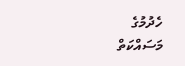ހެދުމުގެ މަސައްކަތް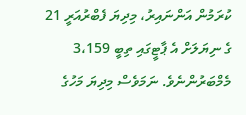ކުރަމުން އަންނައިރު، މިދިޔަ ފެބްރުއަރީ 21 ގެ ނިޔަލަށް އެ ޕާޓީގައި ތިބީ 3،159 މެމްބަރުންނެވެ. ނަމަވެސް މިދިޔަ މަހުގެ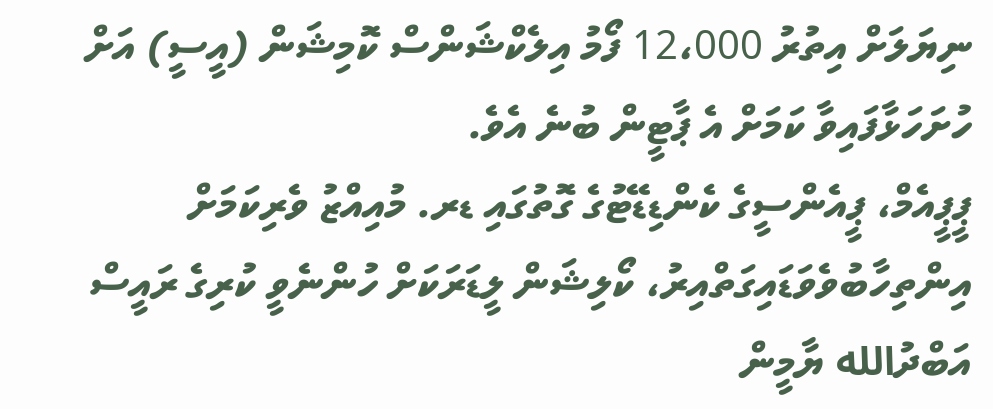ނިޔަލަށް އިތުރު 12،000 ފޯމު އިލެކްޝަންސް ކޮމިޝަން (އީސީ) އަށް ހުށަހަޅާފައިވާ ކަމަށް އެ ޕާޓީން ބުނެ އެވެ.
ޕީޕީއެމް، ޕީއެންސީގެ ކެންޑިޑޭޓުގެ ގޮތުގައި ޑރ. މުއިއްޒު ވެރިކަމަށް އިންތިހާބުވެވަޑައިގަތްއިރު، ކޯލިޝަން ލީޑަރަކަށް ހުންނެވީ ކުރިގެ ރައީސް އަބްދުالله ޔާމީން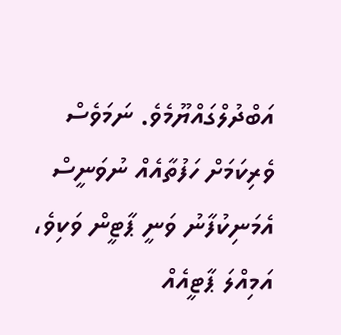އަބްދުލްގައްޔޫމެވެ. ނަމަވެސް ވެރިކަމަށް ހަފުތާއެއް ނުވަނީސް އެމަނިކުފާނު ވަނީ ޕާޓީން ވަކިވެ، އަމިއްލަ ޕާޓީއެއް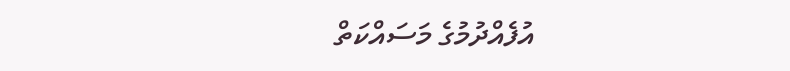އުފެއްދުމުގެ މަސައްކަތް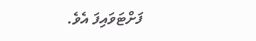ފަށްޓަވައިފަ އެވެ.